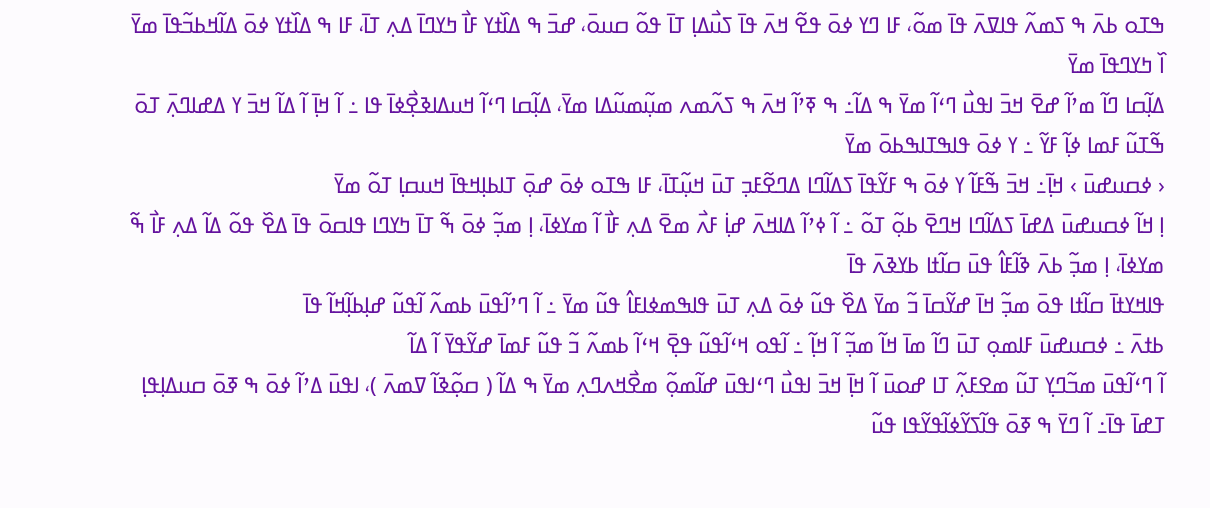ߒߠߋ ߕߍ߫ ߒ ߖߘߍ߬ ߟߊߜߍ߫ ߟߊ߫ ߘߋ߬، ߓߊ ߣߌ ߦߋ߫ ߟߐ߬ ߞߍ߫ ߟߊ߫ ߖߎ߯ߡߊ߲ ߠߊ߫ ߟߋ߬ ߛߎߋ߫، ߝߏ߫ ߒ ߡߊ߰ߙߌ ߓߊ߯ ߤߌߣߊ߫ ߡߍ߲ ߠߊ߫، ߓߊ ߒ ߡߊ߰ߙߌ ߦߋ߫ ߡߊ߬ߞߕߏ߬ߟߊ߫ ߘߌ߫ ߊ߰ ߤߌߣߟߊ߫ ߘߌ߫
ߡߊ߲߬ߛߊ ߣߊ߬ ߘߴߊ߬ ߝߐ߫ ߞߏ߫ ߊߟߎ߯ ߣߵߊ߬ ߘߌ߫ ߒ ߡߊ߬߸ ߒ ߧߴߊ߬ ߞߍ߫ ߒ ߖߍ߬ߘߍ ߘߎ߲߬ߘߎ߬ߡߊ ߘߌ߫، ߡߊ߲߬ߛߊ ߣߵߊ߬ ߞߎߡߊߢߐ߲߯ߦߊ߫ ߟߊ ߸ ߊ߬ ߞߊ߲߫ ߊ߬ ߡߊ߬ ߞߏ߫ ߌ ߡߝߊߣߍ߲߫ ߠߋ߫ ߒ߬ߠߎ߬ ߓߘߊ ߦߊ߲߬ ߓߌ߬ ߸ ߌ ߦߋ߫ ߟߊߒߠߊߒߕߋ߫ ߘߌ߫
‹ ߦߛߎߝߎ߫ › ߞߊ߲߫߸ ߞߏ߫ ߒ߬ߓߊ߬ ߌ ߦߋ߫ ߒ ߓߌ߬ߟߊ߫ ߖߡߊ߬ߣߊ ߡߣߐ߬ߓߏ߲ ߠߎ߫ ߞߎ߲߬ߠߊ߫، ߓߊ ߒߠߋ ߦߋ߫ ߝߋ߲߫ ߠߊߕߊ߲ߞߟߊ߫ ߞߎߛߊ߲ ߠߋ߬ ߘߌ߫
ߊ߲ ߞߊ߬ ߦߛߎߝߎ߫ ߡߝߊ߫ ߖߡߊ߬ߣߊ ߞߣߐ߫ ߕߋ߲߬ ߠߋ߬ ߸ ߊ߬ ߦߴߊ߬ ߡߊߞߍ߫ ߝߊ߲߭ ߓߍ߯ ߘߐ߫ ߡߍ߲ ߓߊ߯ ߊ߬ ߘߌߦߊ߫، ߊ߲ ߘߏ߲߬ ߦߋ߫ ߒ߬ ߠߊ߫ ߤߌߣߊ ߟߊߛߋ߫ ߟߊ߫ ߡߐ߰ ߟߋ߬ ߡߊ߬ ߡߍ߲ ߓߊ߯ ߒ߬ ߘߌߦߊ߫، ߊ߲ ߘߏ߲߬ ߕߍ߫ ߢߊ߬ߓߊ߮ ߟߎ߫ ߛߊ߬ߙߊ ߕߌߢߍ߫ ߟߊ߫
ߟߊߞߌߙߊ߫ ߛߊ߬ߙߊ ߟߋ߫ ߘߏ߲߬ ߞߊ߫ ߝߌ߬ߛߊ߫ ߏ߬ ߘߌ߫ ߡߐ߰ ߟߎ߬ ߦߋ߫ ߡߍ߲ ߠߎ߫ ߟߊߒߘߦߊߓߊ߮ ߟߎ߬ ߘߌ߫ ߸ ߊ߬ ߣߴߊ߬ߟߎ߫ ߕߘߍ߬ ߊ߬ߟߎ߬ ߝߊ߲ߕߊ߲߬ߞߊ߬ ߟߊ߫
ߕߙߍ߫ ߸ ߦߛߎߝߎ߫ ߓߊߘߋ߲ ߠߎ߫ ߣߊ߬ ߘߊ߫ ߞߊ߬ ߘߏ߲߬ ߊ߬ ߞߊ߲߬ ߸ ߊ߬ߟߋ ߞߵߊ߬ߟߎ߬ ߟߐ߲߫ ߞߵߊ߬ ߕߘߍ߬ ߏ߬ ߟߎ߬ ߓߘߊ߫ ߝߌ߬ߟߌ߫ ߊ߬ ߡߊ߬
ߊ߬ ߣߵߊ߬ߟߎ߫ ߘߏ߬ߣߌ߲ ߠߎ߬ ߘߐߓߍ߲߬ ߠߊ ߝߋߎ߫ ߊ߬ ߞߊ߲߫ ߞߏ߫ ߊߟߎ߯ ߣߵߊߟߎ߫ ߝߊ߬ߘߋ߲߬ ߘߐ߯ߞߍߣߍ߲ ߘߌ߫ ߒ ߡߊ߬ ( ߛߋ߲߬ߢߊ߬ ߜߘߍ߫ )، ߊߟߎ߫ ߡߴߊ߬ ߦߋ߫ ߒ ߧߋ߫ ߛߎߡߊ߲ߟߊ߲ ߠߝߊ߫ ߟߊ߫߸ ߊ߬ ߣߌ߫ ߒ ߧߋ߫ ߟߊ߬ߖߌ߬ߦߊ߬ߟߌ߬ߟߊ ߟߎ߬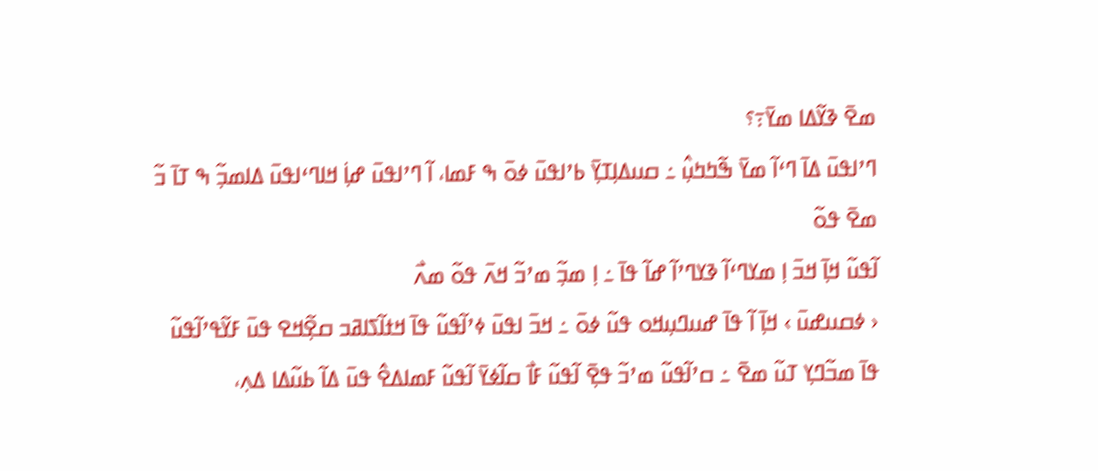ߘߐ߫ ߢߌ߬ߡߊ ߘߌ߫߹؟
ߣߴߊߟߎ߫ ߡߊ߫ ߣߵߊ߬ ߘߌ߫ ߒ߬ߤߤߎ߲߮ ߸ ߛߎߡߊ߲ߠߌ߲߫ ߕߴߊߟߎ߫ ߦߋ߫ ߒ ߓߘߊ، ߊ߬ ߣߴߊߟߎ߫ ߝߊ߲߭ ߞߊߣߵߊߟߎ߫ ߡߊߘߏ߲߬ ߒ ߠߊ߫ ߏ߬ ߘߐ߫ ߟߋ߬
ߊ߬ߟߎ߬ ߞߊ߲߫ ߞߏ߫ ߊ߲ ߘߌߣߵߊ߬ ߢߌߣߴߊ߬ ߝߊ߬ ߟߊ߫ ߸ ߊ߲ ߘߏ߲߬ ߘߴߏ߬ ߞߍ߫ ߟߋ߬ ߘߍ߯
‹ ߦߛߎߝߎ߫ › ߞߊ߲߫ ߊ߬ ߟߊ߫ ߝߎߣߎ߲ߞߋ ߟߎ߬ ߦߋ߫ ߸ ߞߏ߫ ߊߟߎ߫ ߦߴߊ߬ߟߎ߬ ߟߊ߫ ߞߙߊ߬ߖߊߥߏ ߛߐ߲߬ߞߐ ߟߎ߫ ߓߌ߬ߟߴߊ߬ߟߎ߬ ߟߊ߫ ߘߏ߬ߣߌ߲ ߠߎ߬ ߘߐ߫ ߸ ߛߴߊ߬ߟߎ߬ ߘߴߏ߬ ߟߐ߲߫ ߊ߬ߟߎ߬ ߓߊ߯ ߛߊ߬ߦߌ߫ ߊ߬ߟߎ߬ ߓߘߊߡߐ߮ ߟߎ߫ ߡߊ߬ ߕߎ߬ߡߊ ߡߍ߲،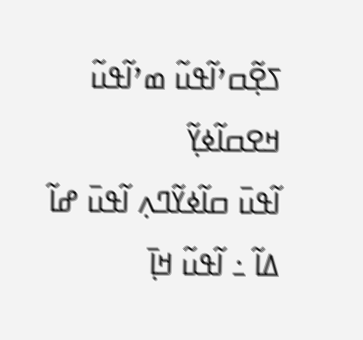ߖߐ߲߬ߛߴߊ߬ߟߎ߬ ߘߴߊ߬ߟߎ߬ ߞߐߛߊ߬ߦߌ߲߬
ߊ߬ߟߎ߫ ߛߊ߬ߦߌ߬ߣߍ߲ ߊ߬ߟߎ߫ ߝߊ߬ ߡߊ߬ ߸ ߊ߬ߟߎ߬ ߞߊ߲߫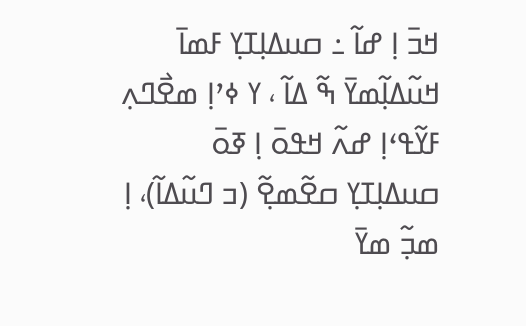ߞߏ߫ ߊ߲ ߝߊ߬ ߸ ߛߎߡߊ߲ߠߌ߲ ߓߘߊ߫ ߞߎ߬ߡߊ߲߬ߘߌ߫ ߒ߬ ߡߊ߬ ، ߌ ߦߴߊ߲ ߘߐ߯ߣߍ߲ ߓߌ߬ߟߵߊ߲ ߝߍ߬ ߞߟߋ߫ ߊ߲ ߧߋ߫ ߛߎߡߊ߲ߠߌ߲ ߛߐ߬ߘߐ߲߬ (ߏ ߣߎ߬ߡߊ߬)، ߊ߲ ߘߏ߲߬ ߘߌ߫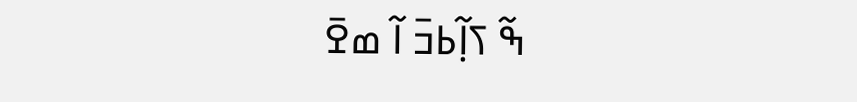ߒ߬ ߖߊ߲߬ߕߏ߫ ߊ߬ ߘߐ߫